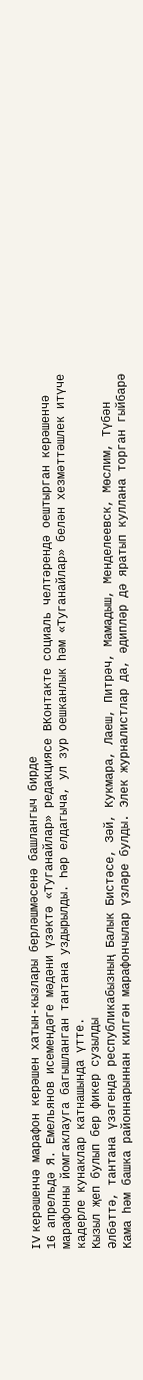IV керәшенчә марафон керәшен хатын-кызлары берләшмәсенә башлангыч бирде
16 апрельдә Я. Емельянов исемендәге мәдәни үзәктә «Туганайлар» редакциясе ВКонтакте социаль челтәрендә оештырган керәшенчә марафонны йомгаклауга багышланган тантана уздырылды. Һәр елдагыча, ул зур оешканлык һәм «Туганайлар» белән хезмәттәшлек итүче кадерле кунаклар катнашында үтте.
Кызыл җеп булып бер фикер сузылды
Әлбәттә, тантана үзәгендә республикабызның Балык Бистәсе, Зәй, Кукмара, Лаеш, Питрәч, Мамадыш, Менделеевск, Мөслим, Түбән Кама һәм башка районнарыннан килгән марафончылар үзләре булды. Элек журналистлар да, әдипләр дә яратып куллана торган гыйбарә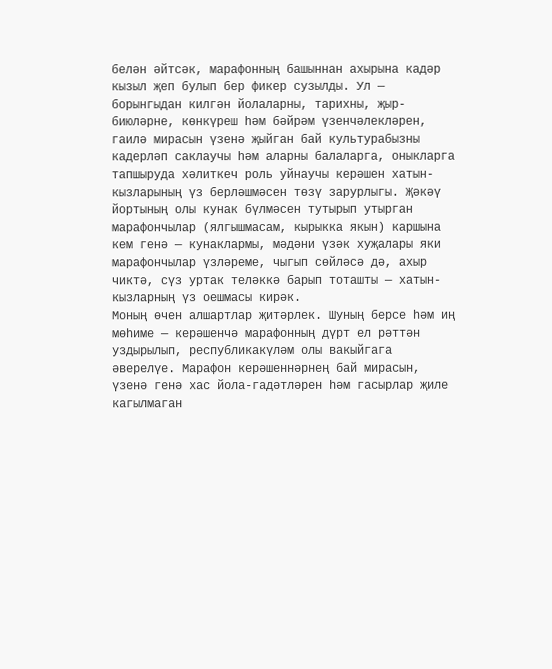белән әйтсәк, марафонның башыннан ахырына кадәр кызыл җеп булып бер фикер сузылды. Ул — борынгыдан килгән йолаларны, тарихны, җыр-биюләрне, көнкүреш һәм бәйрәм үзенчәлекләрен, гаилә мирасын үзенә җыйган бай культурабызны кадерләп саклаучы һәм аларны балаларга, оныкларга тапшыруда хәлиткеч роль уйнаучы керәшен хатын-кызларының үз берләшмәсен төзү зарурлыгы. Җәкәү йортының олы кунак бүлмәсен тутырып утырган марафончылар (ялгышмасам, кырыкка якын) каршына кем генә — кунаклармы, мәдәни үзәк хуҗалары яки марафончылар үзләреме, чыгып сөйләсә дә, ахыр чиктә, сүз уртак теләккә барып тоташты — хатын-кызларның үз оешмасы кирәк.
Моның өчен алшартлар җитәрлек. Шуның берсе һәм иң мөһиме — керәшенчә марафонның дүрт ел рәттән уздырылып, республикакүләм олы вакыйгага әверелүе. Марафон керәшеннәрнең бай мирасын, үзенә генә хас йола-гадәтләрен һәм гасырлар җиле кагылмаган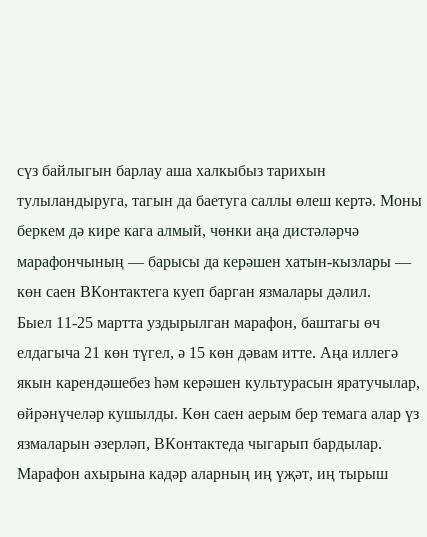сүз байлыгын барлау аша халкыбыз тарихын тулыландыруга, тагын да баетуга саллы өлеш кертә. Моны беркем дә кире кага алмый, чөнки аңа дистәләрчә марафончының — барысы да керәшен хатын-кызлары — көн саен ВКонтактега куеп барган язмалары дәлил.
Быел 11-25 мартта уздырылган марафон, баштагы өч елдагыча 21 көн түгел, ә 15 көн дәвам итте. Аңа иллегә якын карендәшебез һәм керәшен культурасын яратучылар, өйрәнүчеләр кушылды. Көн саен аерым бер темага алар үз язмаларын әзерләп, ВКонтактеда чыгарып бардылар. Марафон ахырына кадәр аларның иң үҗәт, иң тырыш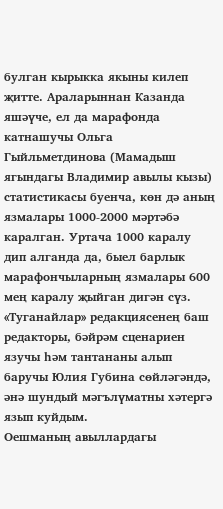булган кырыкка якыны килеп җитте. Араларыннан Казанда яшәүче, ел да марафонда катнашучы Ольга Гыйльметдинова (Мамадыш ягындагы Владимир авылы кызы) статистикасы буенча, көн дә аның язмалары 1000-2000 мәртәбә каралган. Уртача 1000 каралу дип алганда да, быел барлык марафончыларның язмалары 600 мең каралу җыйган дигән сүз.
«Туганайлар» редакциясенең баш редакторы, бәйрәм сценариен язучы һәм тантананы алып баручы Юлия Губина сөйләгәндә, әнә шундый мәгълүматны хәтергә язып куйдым.
Оешманың авыллардагы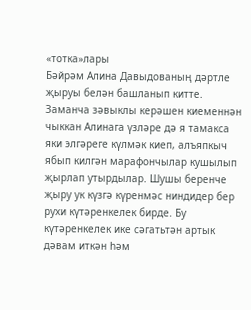«тотка»лары
Бәйрәм Алина Давыдованың дәртле җыруы белән башланып китте. Заманча зәвыклы керәшен киеменнән чыккан Алинага үзләре дә я тамакса яки элгәреге күлмәк киеп, алъяпкыч ябып килгән марафончылар кушылып җырлап утырдылар. Шушы беренче җыру ук күзгә күренмәс ниндидер бер рухи күтәренкелек бирде. Бу күтәренкелек ике сәгатьтән артык дәвам иткән һәм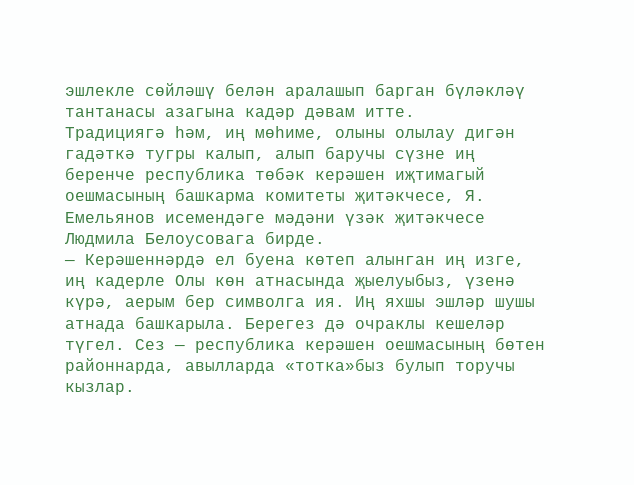эшлекле сөйләшү белән аралашып барган бүләкләү тантанасы азагына кадәр дәвам итте.
Традициягә һәм, иң мөһиме, олыны олылау дигән гадәткә тугры калып, алып баручы сүзне иң беренче республика төбәк керәшен иҗтимагый оешмасының башкарма комитеты җитәкчесе, Я. Емельянов исемендәге мәдәни үзәк җитәкчесе Людмила Белоусовага бирде.
— Керәшеннәрдә ел буена көтеп алынган иң изге, иң кадерле Олы көн атнасында җыелуыбыз, үзенә күрә, аерым бер символга ия. Иң яхшы эшләр шушы атнада башкарыла. Берегез дә очраклы кешеләр түгел. Сез — республика керәшен оешмасының бөтен районнарда, авылларда «тотка»быз булып торучы кызлар.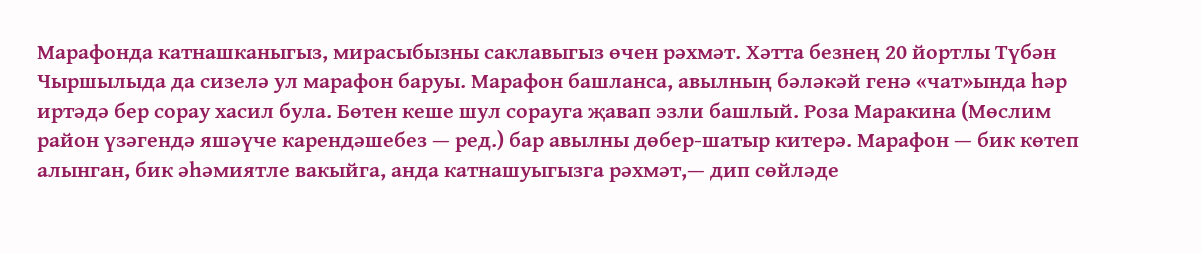Марафонда катнашканыгыз, мирасыбызны саклавыгыз өчен рәхмәт. Хәтта безнең 20 йортлы Түбән Чыршылыда да сизелә ул марафон баруы. Марафон башланса, авылның бәләкәй генә «чат»ында һәр иртәдә бер сорау хасил була. Бөтен кеше шул сорауга җавап эзли башлый. Роза Маракина (Мөслим район үзәгендә яшәүче карендәшебез — ред.) бар авылны дөбер-шатыр китерә. Марафон — бик көтеп алынган, бик әһәмиятле вакыйга, анда катнашуыгызга рәхмәт,— дип сөйләде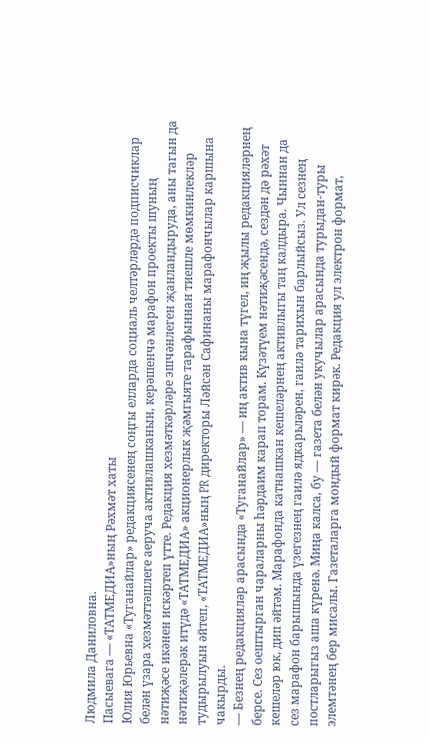Людмила Даниловна.
Пасыевага — «ТАТМЕДИА»ның Рәхмәт хаты
Юлия Юрьевна «Туганайлар» редакциясенең соңгы елларда социаль челтәрләрдә подписчиклар белән үзара хезмәттәшлеге аеруча активлашканын, керәшенчә марафон проекты шуның нәтиҗәсе икәнен искәртеп үтте. Редакция хезмәткәрләре эшчәнлеген җанландыруда, аны тагын да нәтиҗәлерәк итүдә «ТАТМЕДИА» акционерлык җәмгыяте тарафыннан тиешле мөмкинлекләр тудырылуын әйтеп, «ТАТМЕДИА»ның PR директоры Ләйсән Сафинаны марафончылар каршына чакырды.
— Безнең редакцияләр арасында «Туганайлар» — иң актив кына түгел, иң җылы редакцияләрнең берсе. Сез оештырган чараларны һәрдаим карап торам. Күзәтүем нәтиҗәсендә, сездән дә рәхәт кешеләр юк, дип әйтәм. Марафонда катнашкан кешеләрнең активлыгы таң калдыра. Чыннан да сез марафон барышында үзегезнең гаилә ядкарьләрен, гаилә тарихын барлыйсыз. Ул сезнең постларыгыз аша күренә. Миңа калса, бу — газета белән укучылар арасында турыдан-туры элемтәнең бер мисалы. Газеталарга мондый формат кирәк. Редакция ул электрон формат,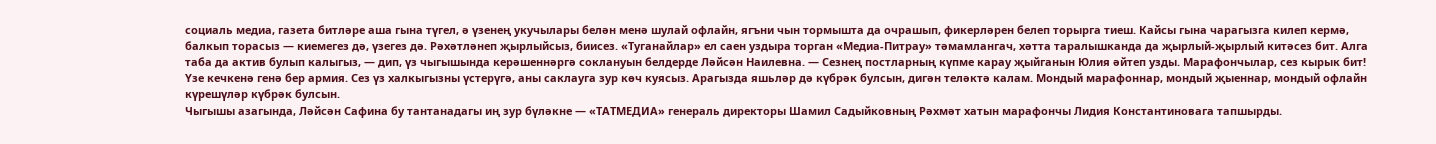социаль медиа, газета битләре аша гына түгел, ә үзенең укучылары белән менә шулай офлайн, ягъни чын тормышта да очрашып, фикерләрен белеп торырга тиеш. Кайсы гына чарагызга килеп кермә, балкып торасыз — киемегез дә, үзегез дә. Рәхәтләнеп җырлыйсыз, биисез. «Туганайлар» ел саен уздыра торган «Медиа-Питрау» тәмамлангач, хәтта таралышканда да җырлый-җырлый китәсез бит. Алга таба да актив булып калыгыз, — дип, үз чыгышында керәшеннәргә соклануын белдерде Ләйсән Наилевна. — Сезнең постларның күпме карау җыйганын Юлия әйтеп узды. Марафончылар, сез кырык бит! Үзе кечкенә генә бер армия. Сез үз халкыгызны үстерүгә, аны саклауга зур көч куясыз. Арагызда яшьләр дә күбрәк булсын, дигән теләктә калам. Мондый марафоннар, мондый җыеннар, мондый офлайн күрешүләр күбрәк булсын.
Чыгышы азагында, Ләйсән Сафина бу тантанадагы иң зур бүләкне — «ТАТМЕДИА» генераль директоры Шамил Садыйковның Рәхмәт хатын марафончы Лидия Константиновага тапшырды.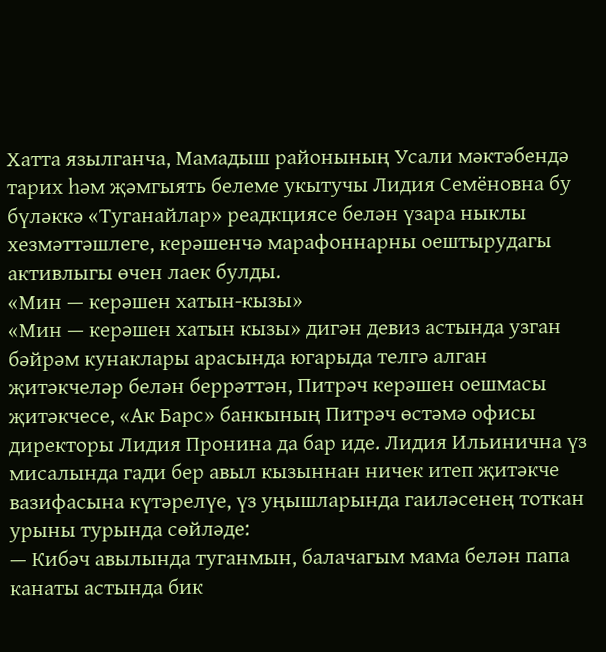Хатта язылганча, Мамадыш районының Усали мәктәбендә тарих һәм җәмгыять белеме укытучы Лидия Семёновна бу бүләккә «Туганайлар» реадкциясе белән үзара ныклы хезмәттәшлеге, керәшенчә марафоннарны оештырудагы активлыгы өчен лаек булды.
«Мин — керәшен хатын-кызы»
«Мин — керәшен хатын кызы» дигән девиз астында узган бәйрәм кунаклары арасында югарыда телгә алган җитәкчеләр белән беррәттән, Питрәч керәшен оешмасы җитәкчесе, «Ак Барс» банкының Питрәч өстәмә офисы директоры Лидия Пронина да бар иде. Лидия Ильинична үз мисалында гади бер авыл кызыннан ничек итеп җитәкче вазифасына күтәрелүе, үз уңышларында гаиләсенең тоткан урыны турында сөйләде:
— Кибәч авылында туганмын, балачагым мама белән папа канаты астында бик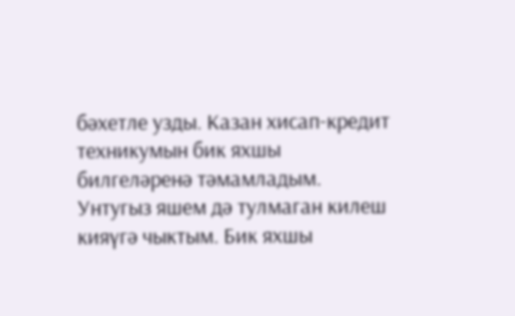бәхетле узды. Казан хисап-кредит техникумын бик яхшы билгеләренә тәмамладым. Унтугыз яшем дә тулмаган килеш кияүгә чыктым. Бик яхшы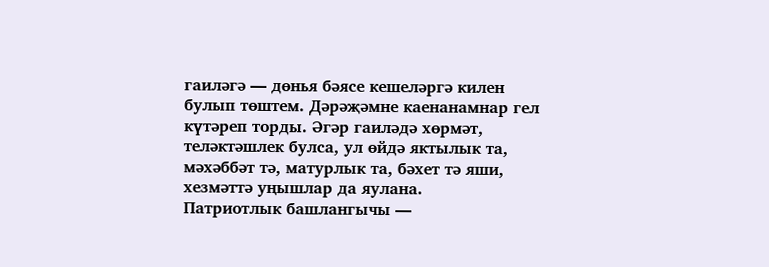гаиләгә — дөнья бәясе кешеләргә килен булып төштем. Дәрәҗәмне каенанамнар гел күтәреп торды. Әгәр гаиләдә хөрмәт, теләктәшлек булса, ул өйдә яктылык та, мәхәббәт тә, матурлык та, бәхет тә яши, хезмәттә уңышлар да яулана.
Патриотлык башлангычы —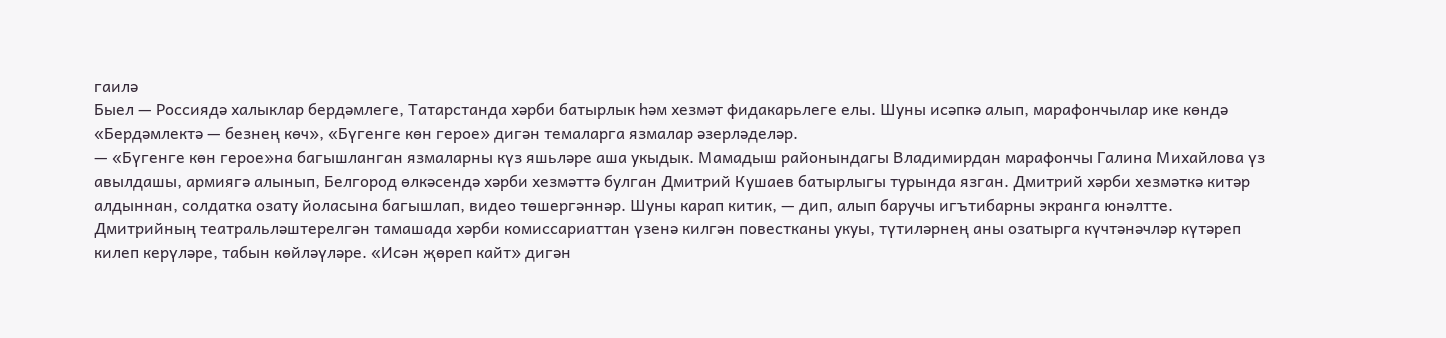гаилә
Быел — Россиядә халыклар бердәмлеге, Татарстанда хәрби батырлык һәм хезмәт фидакарьлеге елы. Шуны исәпкә алып, марафончылар ике көндә «Бердәмлектә — безнең көч», «Бүгенге көн герое» дигән темаларга язмалар әзерләделәр.
— «Бүгенге көн герое»на багышланган язмаларны күз яшьләре аша укыдык. Мамадыш районындагы Владимирдан марафончы Галина Михайлова үз авылдашы, армиягә алынып, Белгород өлкәсендә хәрби хезмәттә булган Дмитрий Кушаев батырлыгы турында язган. Дмитрий хәрби хезмәткә китәр алдыннан, солдатка озату йоласына багышлап, видео төшергәннәр. Шуны карап китик, — дип, алып баручы игътибарны экранга юнәлтте.
Дмитрийның театральләштерелгән тамашада хәрби комиссариаттан үзенә килгән повестканы укуы, түтиләрнең аны озатырга күчтәнәчләр күтәреп килеп керүләре, табын көйләүләре. «Исән җөреп кайт» дигән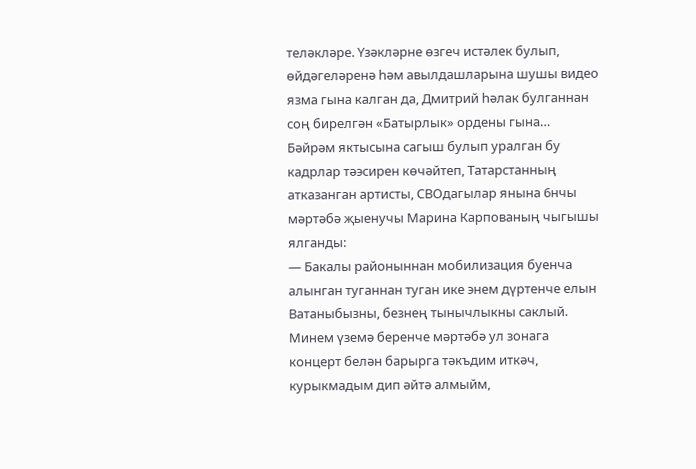теләкләре. Үзәкләрне өзгеч истәлек булып, өйдәгеләренә һәм авылдашларына шушы видео язма гына калган да, Дмитрий һәлак булганнан соң бирелгән «Батырлык» ордены гына…
Бәйрәм яктысына сагыш булып уралган бу кадрлар тәэсирен көчәйтеп, Татарстанның атказанган артисты, СВОдагылар янына 6нчы мәртәбә җыенучы Марина Карпованың чыгышы ялганды:
— Бакалы районыннан мобилизация буенча алынган туганнан туган ике энем дүртенче елын Ватаныбызны, безнең тынычлыкны саклый. Минем үземә беренче мәртәбә ул зонага концерт белән барырга тәкъдим иткәч, курыкмадым дип әйтә алмыйм,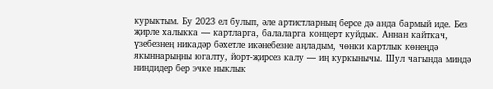курыктым. Бу 2023 ел булып, әле артистларның берсе дә анда бармый иде. Без җирле халыкка — картларга, балаларга концерт куйдык. Аннан кайткач, үзебезнең никадәр бәхетле икәнебезне аңладым, чөнки картлык көнеңдә якыннарыңны югалту, йорт-җирсез калу — иң куркынычы. Шул чагында миндә ниндидер бер эчке ныклык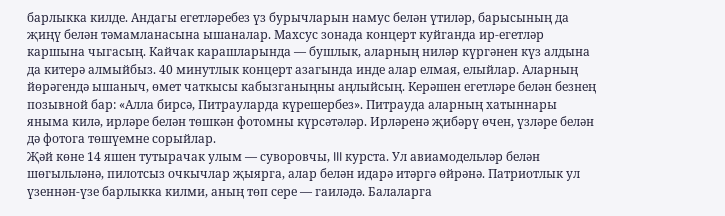барлыкка килде. Андагы егетләребез үз бурычларын намус белән үтиләр, барысының да җиңү белән тәмамланасына ышаналар. Махсус зонада концерт куйганда ир-егетләр каршына чыгасың. Кайчак карашларында — бушлык, аларның ниләр күргәнен күз алдына да китерә алмыйбыз. 40 минутлык концерт азагында инде алар елмая, елыйлар. Аларның йөрәгендә ышаныч, өмет чаткысы кабызганыңны аңлыйсың. Керәшен егетләре белән безнең позывной бар: «Алла бирсә, Питрауларда күрешербез». Питрауда аларның хатыннары яныма килә, ирләре белән төшкән фотомны күрсәтәләр. Ирләренә җибәрү өчен, үзләре белән дә фотога төшүемне сорыйлар.
Җәй көне 14 яшен тутырачак улым — суворовчы, III курста. Ул авиамодельләр белән шөгыльләнә, пилотсыз очкычлар җыярга, алар белән идарә итәргә өйрәнә. Патриотлык ул үзеннән-үзе барлыкка килми, аның төп сере — гаиләдә. Балаларга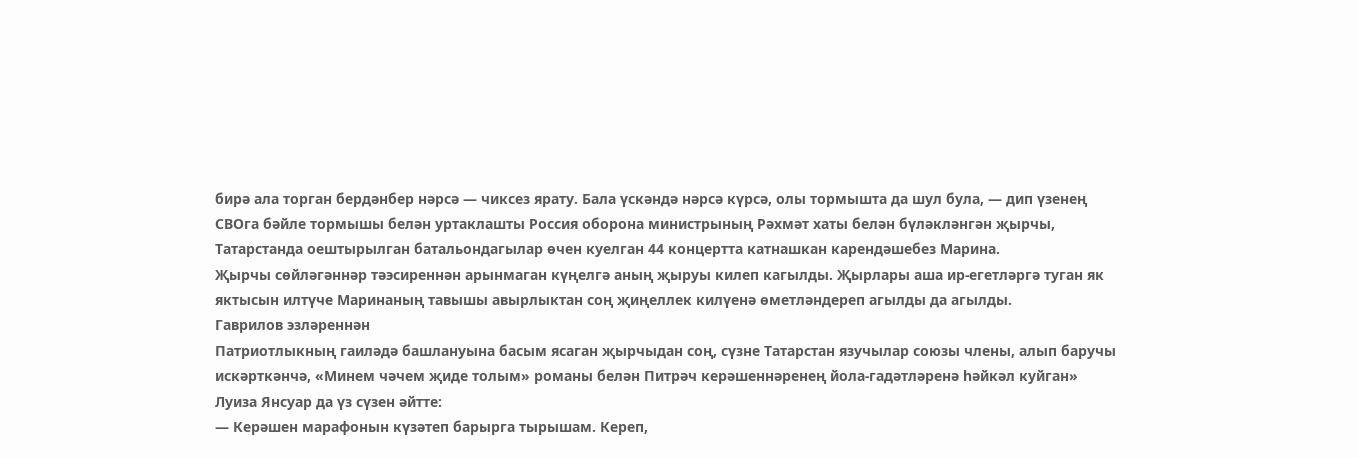бирә ала торган бердәнбер нәрсә — чиксез ярату. Бала үскәндә нәрсә күрсә, олы тормышта да шул була, — дип үзенең СВОга бәйле тормышы белән уртаклашты Россия оборона министрының Рәхмәт хаты белән бүләкләнгән җырчы, Татарстанда оештырылган батальондагылар өчен куелган 44 концертта катнашкан карендәшебез Марина.
Җырчы сөйләгәннәр тәэсиреннән арынмаган күңелгә аның җыруы килеп кагылды. Җырлары аша ир-егетләргә туган як яктысын илтүче Маринаның тавышы авырлыктан соң җиңеллек килүенә өметләндереп агылды да агылды.
Гаврилов эзләреннән
Патриотлыкның гаиләдә башлануына басым ясаган җырчыдан соң, сүзне Татарстан язучылар союзы члены, алып баручы искәрткәнчә, «Минем чәчем җиде толым» романы белән Питрәч керәшеннәренең йола-гадәтләренә һәйкәл куйган» Луиза Янсуар да үз сүзен әйтте:
— Керәшен марафонын күзәтеп барырга тырышам. Кереп,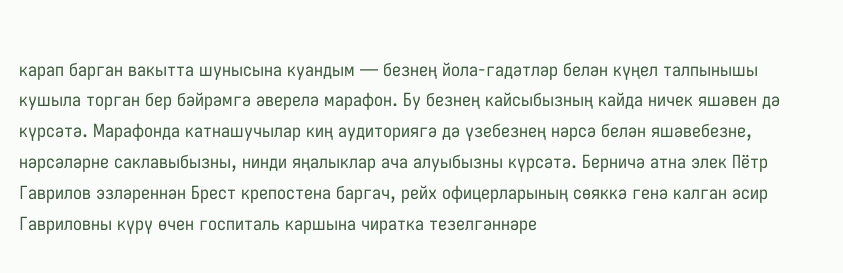карап барган вакытта шунысына куандым — безнең йола-гадәтләр белән күңел талпынышы кушыла торган бер бәйрәмгә әверелә марафон. Бу безнең кайсыбызның кайда ничек яшәвен дә күрсәтә. Марафонда катнашучылар киң аудиториягә дә үзебезнең нәрсә белән яшәвебезне, нәрсәләрне саклавыбызны, нинди яңалыклар ача алуыбызны күрсәтә. Берничә атна элек Пётр Гаврилов эзләреннән Брест крепостена баргач, рейх офицерларының сөяккә генә калган әсир Гавриловны күрү өчен госпиталь каршына чиратка тезелгәннәре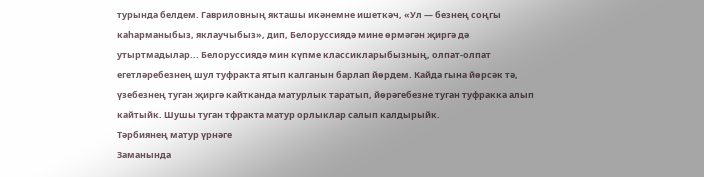турында белдем. Гавриловның якташы икәнемне ишеткәч, «Ул — безнең соңгы каһарманыбыз, яклаучыбыз», дип, Белоруссиядә мине өрмәгән җиргә дә утыртмадылар... Белоруссиядә мин күпме классикларыбызның, олпат-олпат егетләребезнең шул туфракта ятып калганын барлап йөрдем. Кайда гына йөрсәк тә, үзебезнең туган җиргә кайтканда матурлык таратып, йөрәгебезне туган туфракка алып кайтыйк. Шушы туган тфракта матур орлыклар салып калдырыйк.
Тәрбиянең матур үрнәге
Заманында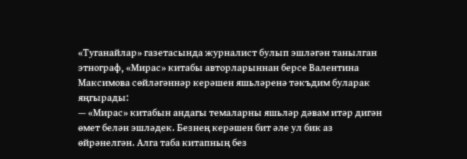«Туганайлар» газетасында журналист булып эшләгән танылган этнограф, «Мирас» китабы авторларыннан берсе Валентина Максимова сөйләгәннәр керәшен яшьләренә тәкъдим буларак яңгырады:
— «Мирас» китабын андагы темаларны яшьләр дәвам итәр дигән өмет белән эшләдек. Безнең керәшен бит әле ул бик аз өйрәнелгән. Алга таба китапның без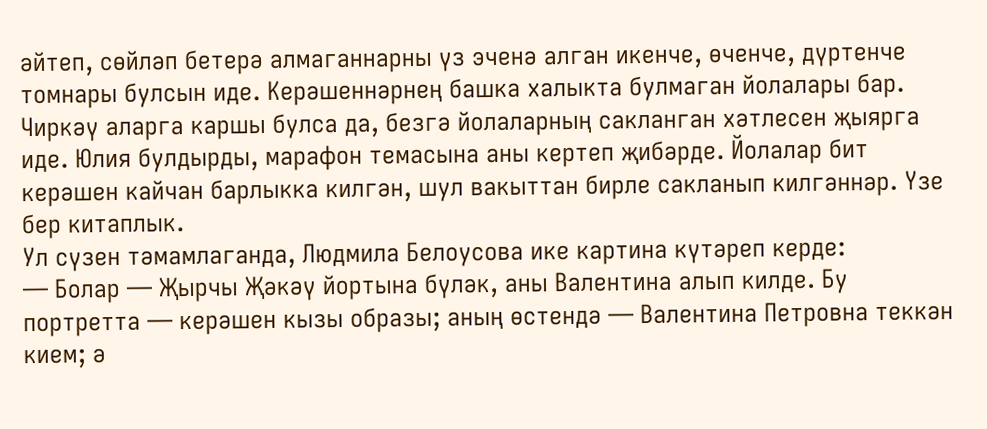әйтеп, сөйләп бетерә алмаганнарны үз эченә алган икенче, өченче, дүртенче томнары булсын иде. Керәшеннәрнең башка халыкта булмаган йолалары бар. Чиркәү аларга каршы булса да, безгә йолаларның сакланган хәтлесен җыярга иде. Юлия булдырды, марафон темасына аны кертеп җибәрде. Йолалар бит керәшен кайчан барлыкка килгән, шул вакыттан бирле сакланып килгәннәр. Үзе бер китаплык.
Ул сүзен тәмамлаганда, Людмила Белоусова ике картина күтәреп керде:
— Болар — Җырчы Җәкәү йортына бүләк, аны Валентина алып килде. Бу портретта — керәшен кызы образы; аның өстендә — Валентина Петровна теккән кием; ә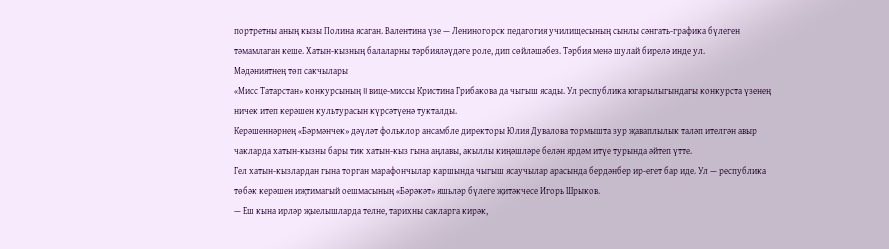портретны аның кызы Полина ясаган. Валентина үзе — Лениногорск педагогия училищесының сынлы сәнгать-графика бүлеген тәмамлаган кеше. Хатын-кызның балаларны тәрбияләүдәге роле, дип сөйләшәбез. Тәрбия менә шулай бирелә инде ул.
Мәдәниятнең төп сакчылары
«Мисс Татарстан» конкурсының II вице-миссы Кристина Грибакова да чыгыш ясады. Ул республика югарылыгындагы конкурста үзенең ничек итеп керәшен культурасын күрсәтүенә тукталды.
Керәшеннәрнең «Бәрмәнчек» дәүләт фольклор ансамбле директоры Юлия Дувалова тормышта зур җаваплылык таләп ителгән авыр чакларда хатын-кызны бары тик хатын-кыз гына аңлавы, акыллы киңәшләре белән ярдәм итүе турында әйтеп үтте.
Гел хатын-кызлардан гына торган марафончылар каршында чыгыш ясаучылар арасында бердәнбер ир-егет бар иде. Ул — республика төбәк керәшен иҗтимагый оешмасының «Бәрәкәт» яшьләр бүлеге җитәкчесе Игорь Шрыков.
— Еш кына ирләр җыелышларда телне, тарихны сакларга кирәк,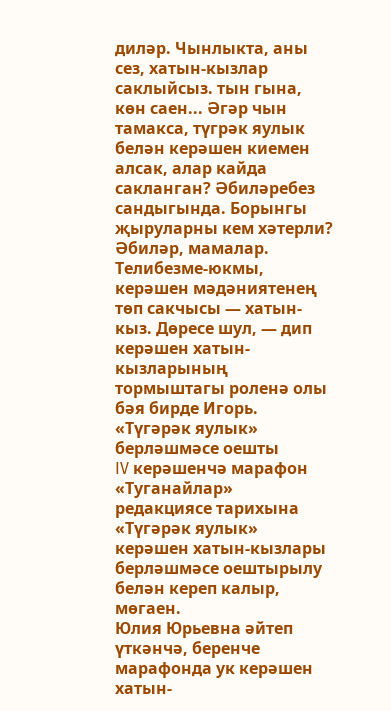диләр. Чынлыкта, аны сез, хатын-кызлар саклыйсыз. тын гына, көн саен... Әгәр чын тамакса, түгрәк яулык белән керәшен киемен алсак, алар кайда сакланган? Әбиләребез сандыгында. Борынгы җыруларны кем хәтерли? Әбиләр, мамалар. Телибезме-юкмы, керәшен мәдәниятенең төп сакчысы — хатын-кыз. Дөресе шул, — дип керәшен хатын-кызларының тормыштагы роленә олы бәя бирде Игорь.
«Түгәрәк яулык» берләшмәсе оешты
IV керәшенчә марафон «Туганайлар» редакциясе тарихына «Түгәрәк яулык» керәшен хатын-кызлары берләшмәсе оештырылу белән кереп калыр, мөгаен.
Юлия Юрьевна әйтеп үткәнчә, беренче марафонда ук керәшен хатын-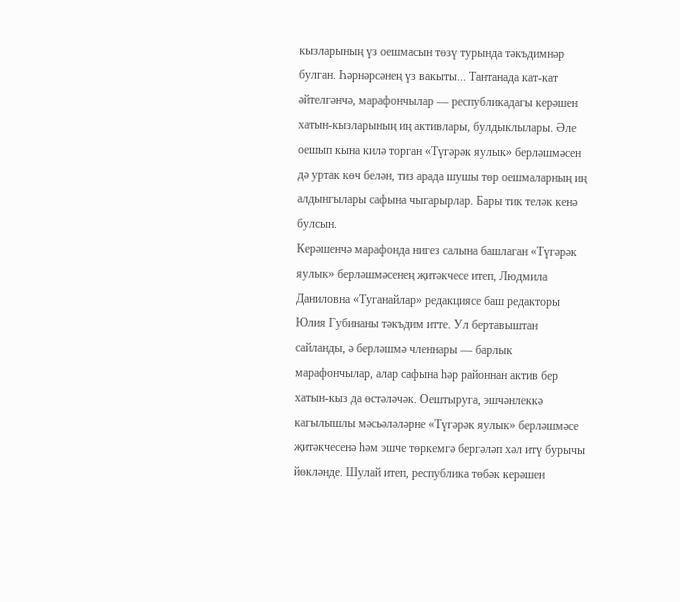кызларының үз оешмасын төзү турында тәкъдимнәр булган. Һәрнәрсәнең үз вакыты... Тантанада кат-кат әйтелгәнчә, марафончылар — республикадагы керәшен хатын-кызларының иң активлары, булдыклылары. Әле оешып кына килә торган «Түгәрәк яулык» берләшмәсен дә уртак көч белән, тиз арада шушы төр оешмаларның иң алдынгылары сафына чыгарырлар. Бары тик теләк кенә булсын.
Керәшенчә марафонда нигез салына башлаган «Түгәрәк яулык» берләшмәсенең җитәкчесе итеп, Людмила Даниловна «Туганайлар» редакциясе баш редакторы Юлия Губинаны тәкъдим итте. Ул бертавыштан сайланды, ә берләшмә членнары — барлык марафончылар, алар сафына һәр районнан актив бер хатын-кыз да өстәләчәк. Оештыруга, эшчәнлеккә кагылышлы мәсьәләләрне «Түгәрәк яулык» берләшмәсе җитәкчесенә һәм эшче төркемгә бергәләп хәл итү бурычы йөкләнде. Шулай итеп, республика төбәк керәшен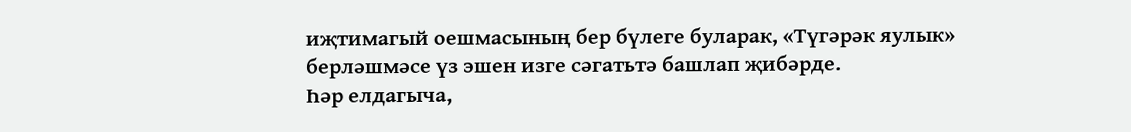иҗтимагый оешмасының бер бүлеге буларак, «Түгәрәк яулык» берләшмәсе үз эшен изге сәгатьтә башлап җибәрде.
Һәр елдагыча,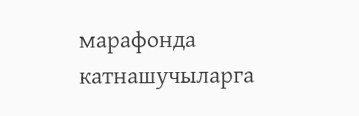марафонда катнашучыларга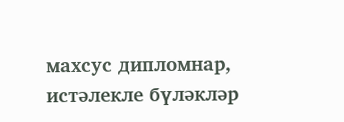махсус дипломнар, истәлекле бүләкләр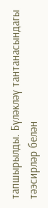тапшырылды. Бүләкләү тантанасындагы тәэсирләр белән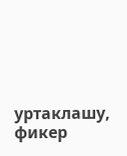уртаклашу, фикер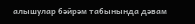алышулар бәйрәм табынында дәвам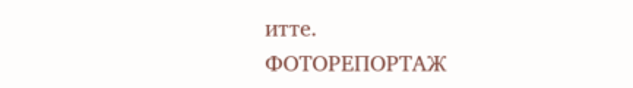итте.
ФОТОРЕПОРТАЖ